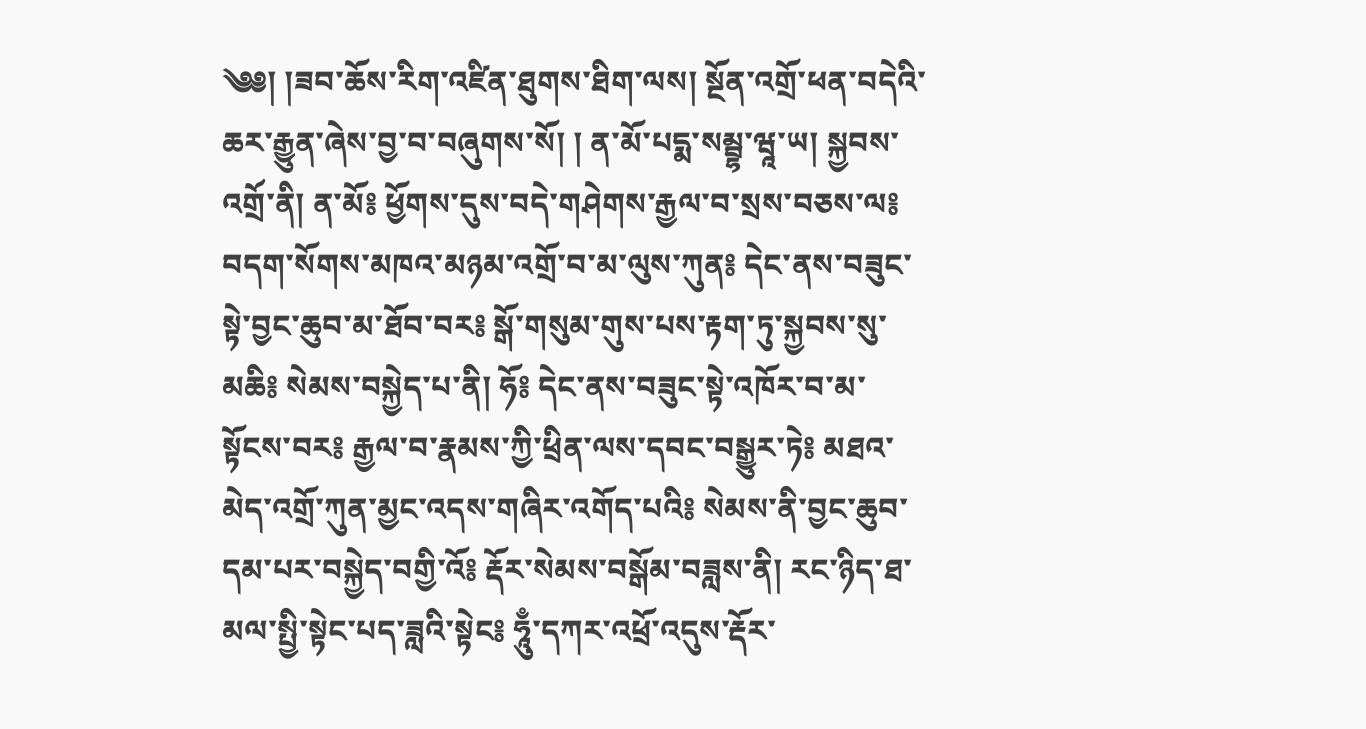༄༅། །ཟབ་ཆོས་རིག་འཛིན་ཐུགས་ཐིག་ལས། སྔོན་འགྲོ་ཕན་བདེའི་ཆར་རྒྱུན་ཞེས་བྱ་བ་བཞུགས་སོ། ། ན་མོ་པདྨ་སམྦྷ་ཝཱ་ཡ། སྐྱབས་འགྲོ་ནི། ན་མོ༔ ཕྱོགས་དུས་བདེ་གཤེགས་རྒྱལ་བ་སྲས་བཅས་ལ༔ བདག་སོགས་མཁའ་མཉམ་འགྲོ་བ་མ་ལུས་ཀུན༔ དེང་ནས་བཟུང་སྟེ་བྱང་ཆུབ་མ་ཐོབ་བར༔ སྒོ་གསུམ་གུས་པས་རྟག་ཏུ་སྐྱབས་སུ་མཆི༔ སེམས་བསྐྱེད་པ་ནི། ཧོ༔ དེང་ནས་བཟུང་སྟེ་འཁོར་བ་མ་སྟོངས་བར༔ རྒྱལ་བ་རྣམས་ཀྱི་ཕྲིན་ལས་དབང་བསྒྱུར་ཏེ༔ མཐའ་མེད་འགྲོ་ཀུན་མྱང་འདས་གཞིར་འགོད་པའི༔ སེམས་ནི་བྱང་ཆུབ་དམ་པར་བསྐྱེད་བགྱི་འོ༔ རྡོར་སེམས་བསྒོམ་བཟླས་ནི། རང་ཉིད་ཐ་མལ་སྤྱི་སྟེང་པད་ཟླའི་སྟེང༔ ཧཱུྃ་དཀར་འཕྲོ་འདུས་རྡོར་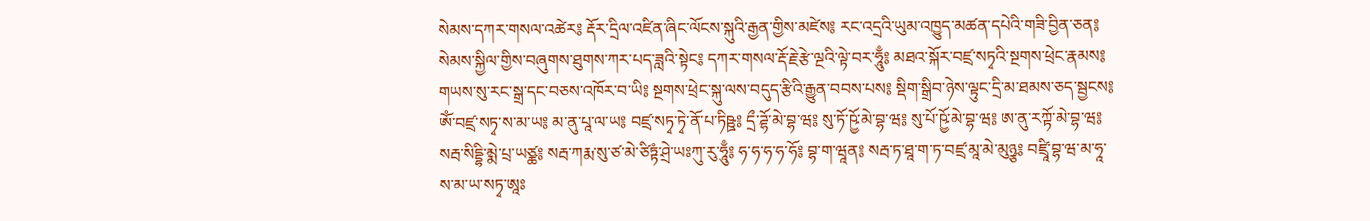སེམས་དཀར་གསལ་འཚེར༔ རྡོར་དྲིལ་འཛིན་ཞིང་ལོངས་སྐུའི་རྒྱན་གྱིས་མཛེས༔ རང་འདྲའི་ཡུམ་འཁྱུད་མཚན་དཔེའི་གཟི་བྱིན་ཅན༔ སེམས་སྐྱིལ་གྱིས་བཞུགས་ཐུགས་ཀར་པད་ཟླའི་སྟེང༔ དཀར་གསལ་རྡོ་རྗེ་རྩེ་ལྔའི་ལྟེ་བར་ཧཱུྃ༔ མཐའ་སྐོར་བཛྲ་སཏྭའི་སྔགས་ཕྲེང་རྣམས༔ གཡས་སུ་རང་སྒྲ་དང་བཅས་འཁོར་བ་ཡི༔ སྔགས་ཕྲེང་སྐུ་ལས་བདུད་རྩིའི་རྒྱུན་བབས་པས༔ སྡིག་སྒྲིབ་ཉེས་ལྟུང་དྲི་མ་ཐམས་ཅད་སྦྱངས༔ ཨོཾ་བཛྲ་སཏྭ་ས་མ་ཡ༔ མ་ནུ་པཱ་ལ་ཡ༔ བཛྲ་སཏྭ་ཏྭེ་ནོ་པ་ཏིཥྛ༔ དྲྀ་ཌྷོ་མེ་བྷ་ཝ༔ སུ་ཏོ་ཥྱོ་མེ་བྷ་ཝ༔ སུ་པོ་ཥྱོ་མེ་བྷ་ཝ༔ ཨ་ནུ་རཀྟོ་མེ་བྷ་ཝ༔ སརྦ་སིདྡྷི་མྨེ་པྲ་ཡཙྪ༔ སརྦ་ཀརྨ་སུ་ཙ་མེ་ཙིཏྟཾ་ཤྲེ་ཡཿཀུ་རུ་ཧཱུྃ༔ ཧ་ཧ་ཧ་ཧ་ཧོ༔ བྷ་ག་ཝཱན༔ སརྦ་ཏ་ཐཱ་ག་ཏ་བཛྲ་མཱ་མེ་མུཉྩ༔ བཛྲཱི་བྷ་ཝ་མ་ཧཱ་ས་མ་ཡ་སཏྭ་ཨཱཿ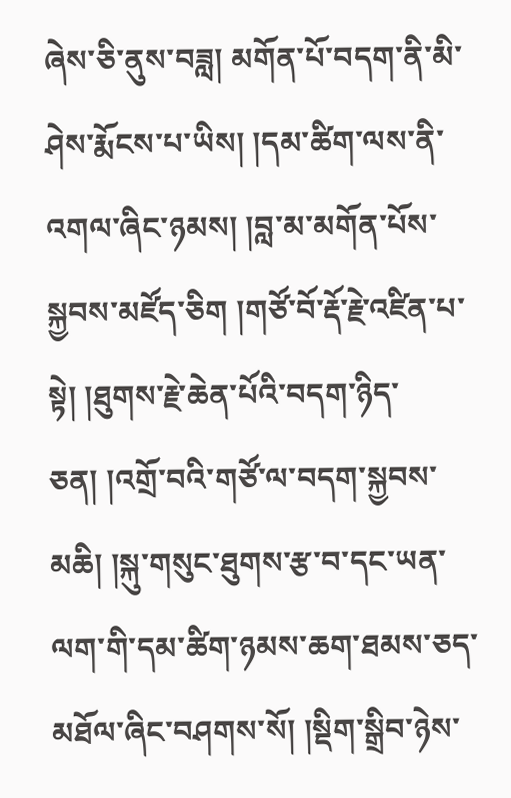ཞེས་ཅི་ནུས་བཟླ། མགོན་པོ་བདག་ནི་མི་ཤེས་རྨོངས་པ་ཡིས། །དམ་ཚིག་ལས་ནི་འགལ་ཞིང་ཉམས། །བླ་མ་མགོན་པོས་སྐྱབས་མཛོད་ཅིག །གཙོ་བོ་རྡོ་རྗེ་འཛིན་པ་སྟེ། །ཐུགས་རྗེ་ཆེན་པོའི་བདག་ཉིད་ཅན། །འགྲོ་བའི་གཙོ་ལ་བདག་སྐྱབས་མཆི། །སྐུ་གསུང་ཐུགས་རྩ་བ་དང་ཡན་ལག་གི་དམ་ཚིག་ཉམས་ཆག་ཐམས་ཅད་མཐོལ་ཞིང་བཤགས་སོ། །སྡིག་སྒྲིབ་ཉེས་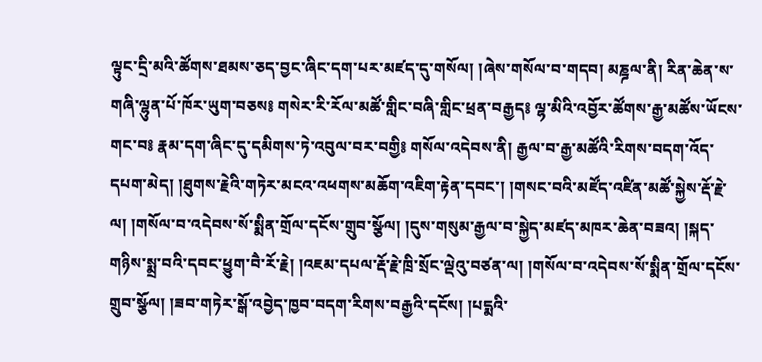ལྟུང་དྲི་མའི་ཚོགས་ཐམས་ཅད་བྱང་ཞིང་དག་པར་མཛད་དུ་གསོལ། །ཞེས་གསོལ་བ་གདབ། མཎྜལ་ནི། རིན་ཆེན་ས་གཞི་ལྷུན་པོ་ཁོར་ཡུག་བཅས༔ གསེར་རི་རོལ་མཚོ་གླིང་བཞི་གླིང་ཕྲན་བརྒྱད༔ ལྷ་མིའི་འབྱོར་ཚོགས་རྒྱ་མཚོས་ཡོངས་གང་བ༔ རྣམ་དག་ཞིང་དུ་དམིགས་ཏེ་འབུལ་བར་བགྱི༔ གསོལ་འདེབས་ནི། རྒྱལ་བ་རྒྱ་མཚོའི་རིགས་བདག་འོད་དཔག་མེད། །ཐུགས་རྗེའི་གཏེར་མངའ་འཕགས་མཆོག་འཇིག་རྟེན་དབང་། །གསང་བའི་མཛོད་འཛིན་མཚོ་སྐྱེས་རྡོ་རྗེ་ལ། །གསོལ་བ་འདེབས་སོ་སྨིན་གྲོལ་དངོས་གྲུབ་སྩོལ། །དུས་གསུམ་རྒྱལ་བ་སྐྱེད་མཛད་མཁར་ཆེན་བཟའ། །སྐད་གཉིས་སྨྲ་བའི་དབང་ཕྱུག་བཻ་རོ་རྗེ། །འཇམ་དཔལ་རྡོ་རྗེ་ཁྲི་སྲོང་ལྡེའུ་བཙན་ལ། །གསོལ་བ་འདེབས་སོ་སྨིན་གྲོལ་དངོས་གྲུབ་སྩོལ། །ཟབ་གཏེར་སྒོ་འབྱེད་ཁྱབ་བདག་རིགས་བརྒྱའི་དངོས། །པདྨའི་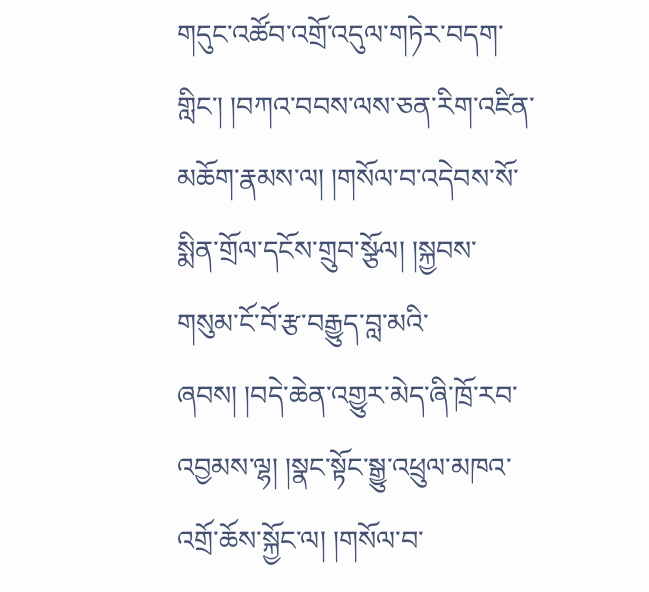གདུང་འཚོབ་འགྲོ་འདུལ་གཏེར་བདག་གླིང་། །བཀའ་བབས་ལས་ཅན་རིག་འཛིན་མཆོག་རྣམས་ལ། །གསོལ་བ་འདེབས་སོ་སྨིན་གྲོལ་དངོས་གྲུབ་སྩོལ། །སྐྱབས་གསུམ་ངོ་བོ་རྩ་བརྒྱུད་བླ་མའི་ཞབས། །བདེ་ཆེན་འགྱུར་མེད་ཞི་ཁྲོ་རབ་འབྱམས་ལྷ། །སྣང་སྟོང་སྒྱུ་འཕྲུལ་མཁའ་འགྲོ་ཆོས་སྐྱོང་ལ། །གསོལ་བ་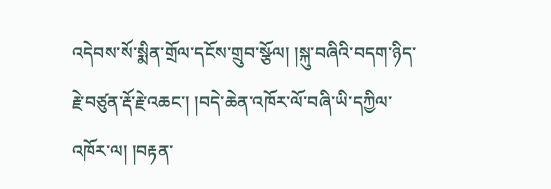འདེབས་སོ་སྨིན་གྲོལ་དངོས་གྲུབ་སྩོལ། །སྐུ་བཞིའི་བདག་ཉིད་རྗེ་བཙུན་རྡོ་རྗེ་འཆང་། །བདེ་ཆེན་འཁོར་ལོ་བཞི་ཡི་དཀྱིལ་འཁོར་ལ། །བརྟན་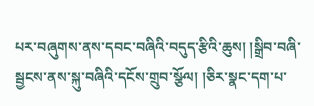པར་བཞུགས་ནས་དབང་བཞིའི་བདུད་རྩིའི་ཆུས། །སྒྲིབ་བཞི་སྦྱངས་ནས་སྐུ་བཞིའི་དངོས་གྲུབ་སྩོལ། །ཅིར་སྣང་དག་པ་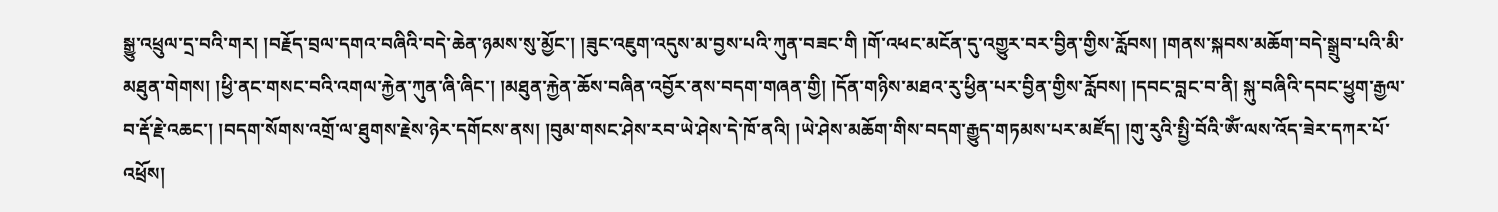སྒྱུ་འཕྲུལ་དྲ་བའི་གར། །བརྗོད་བྲལ་དགའ་བཞིའི་བདེ་ཆེན་ཉམས་སུ་མྱོང་། །ཟུང་འཇུག་འདུས་མ་བྱས་པའི་ཀུན་བཟང་གི །གོ་འཕང་མངོན་དུ་འགྱུར་བར་བྱིན་གྱིས་རློབས། །གནས་སྐབས་མཆོག་བདེ་སྒྲུབ་པའི་མི་མཐུན་གེགས། །ཕྱི་ནང་གསང་བའི་འགལ་རྐྱེན་ཀུན་ཞི་ཞིང་། །མཐུན་རྐྱེན་ཆོས་བཞིན་འབྱོར་ནས་བདག་གཞན་གྱི། །དོན་གཉིས་མཐའ་རུ་ཕྱིན་པར་བྱིན་གྱིས་རློབས། །དབང་བླང་བ་ནི། སྐུ་བཞིའི་དབང་ཕྱུག་རྒྱལ་བ་རྡོ་རྗེ་འཆང་། །བདག་སོགས་འགྲོ་ལ་ཐུགས་རྗེས་ཉེར་དགོངས་ནས། །བུམ་གསང་ཤེས་རབ་ཡེ་ཤེས་དེ་ཁོ་ནའི། །ཡེ་ཤེས་མཆོག་གིས་བདག་རྒྱུད་གཏམས་པར་མཛོད། །གུ་རུའི་སྤྱི་བོའི་ཨོཾ་ལས་འོད་ཟེར་དཀར་པོ་འཕྲོས།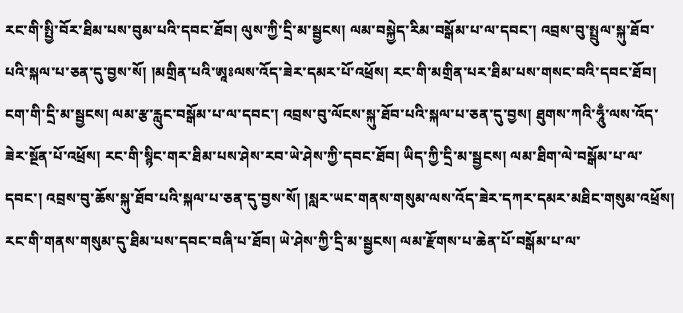རང་གི་སྤྱི་བོར་ཐིམ་པས་བུམ་པའི་དབང་ཐོབ། ལུས་ཀྱི་དྲི་མ་སྦྱངས། ལམ་བསྐྱེད་རིམ་བསྒོམ་པ་ལ་དབང་། འབྲས་བུ་སྤྲུལ་སྐུ་ཐོབ་པའི་སྐལ་པ་ཅན་དུ་བྱས་སོ། །མགྲིན་པའི་ཨཱཿལས་འོད་ཟེར་དམར་པོ་འཕྲོས། རང་གི་མགྲིན་པར་ཐིམ་པས་གསང་བའི་དབང་ཐོབ། ངག་གི་དྲི་མ་སྦྱངས། ལམ་རྩ་རླུང་བསྒོམ་པ་ལ་དབང་། འབྲས་བུ་ལོངས་སྐུ་ཐོབ་པའི་སྐལ་པ་ཅན་དུ་བྱས། ཐུགས་ཀའི་ཧཱུྃ་ལས་འོད་ཟེར་སྔོན་པོ་འཕྲོས། རང་གི་སྙིང་གར་ཐིམ་པས་ཤེས་རབ་ཡེ་ཤེས་ཀྱི་དབང་ཐོབ། ཡིད་ཀྱི་དྲི་མ་སྦྱངས། ལམ་ཐིག་ལེ་བསྒོམ་པ་ལ་དབང་། འབྲས་བུ་ཆོས་སྐུ་ཐོབ་པའི་སྐལ་པ་ཅན་དུ་བྱས་སོ། །སླར་ཡང་གནས་གསུམ་ལས་འོད་ཟེར་དཀར་དམར་མཐིང་གསུམ་འཕྲོས། རང་གི་གནས་གསུམ་དུ་ཐིམ་པས་དབང་བཞི་པ་ཐོབ། ཡེ་ཤེས་ཀྱི་དྲི་མ་སྦྱངས། ལམ་རྫོགས་པ་ཆེན་པོ་བསྒོམ་པ་ལ་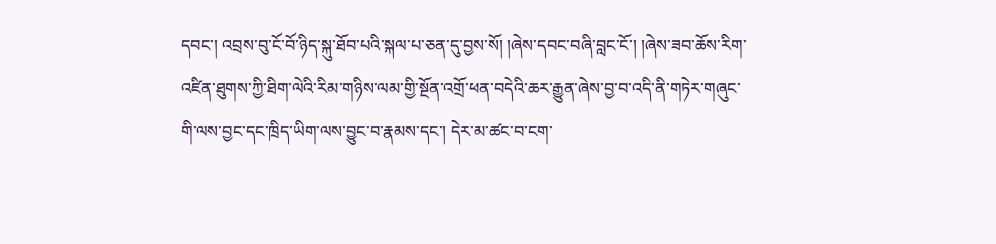དབང་། འབྲས་བུ་ངོ་བོ་ཉིད་སྐུ་ཐོབ་པའི་སྐལ་པ་ཅན་དུ་བྱས་སོ། །ཞེས་དབང་བཞི་བླང་ངོ་། །ཞེས་ཟབ་ཆོས་རིག་འཛིན་ཐུགས་ཀྱི་ཐིག་ལེའི་རིམ་གཉིས་ལམ་གྱི་སྔོན་འགྲོ་ཕན་བདེའི་ཆར་རྒྱུན་ཞེས་བྱ་བ་འདི་ནི་གཏེར་གཞུང་གི་ལས་བྱང་དང་ཁྲིད་ཡིག་ལས་བྱུང་བ་རྣམས་དང་། དེར་མ་ཚང་བ་ངག་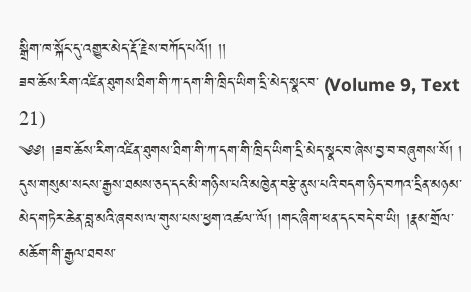སྒྲིག་ཁ་སྐོང་དུ་འགྱུར་མེད་རྡོ་རྗེས་བཀོད་པའོ།། །།
ཟབ་ཆོས་རིག་འཛིན་ཐུགས་ཐིག་གི་ཀ་དག་གི་ཁྲིད་ཡིག་དྲི་མེད་སྣང་བ་ (Volume 9, Text 21)
༄༅། །ཟབ་ཆོས་རིག་འཛིན་ཐུགས་ཐིག་གི་ཀ་དག་གི་ཁྲིད་ཡིག་དྲི་མེད་སྣང་བ་ཞེས་བྱ་བ་བཞུགས་སོ། ། དུས་གསུམ་སངས་རྒྱས་ཐམས་ཅད་དང་མི་གཉིས་པའི་མཁྱེན་བརྩེ་ནུས་པའི་བདག་ཉིད་བཀའ་དྲིན་མཉམ་མེད་གཏེར་ཆེན་བླ་མའི་ཞབས་ལ་གུས་པས་ཕྱག་འཚལ་་ལོ། །གང་ཞིག་ཕན་དང་བདེ་བ་ཡི། །རྣམ་གྲོལ་མཆོག་གི་རྒྱལ་ཐབས་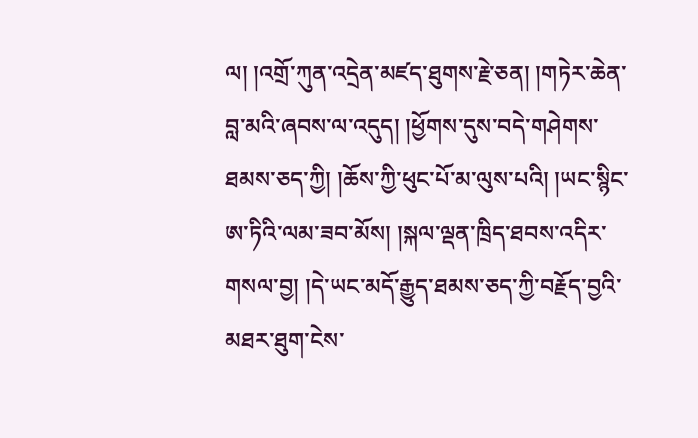ལ། །འགྲོ་ཀུན་འདྲེན་མཛད་ཐུགས་རྗེ་ཅན། །གཏེར་ཆེན་བླ་མའི་ཞབས་ལ་འདུད། །ཕྱོགས་དུས་བདེ་གཤེགས་ཐམས་ཅད་ཀྱི། །ཆོས་ཀྱི་ཕུང་པོ་མ་ལུས་པའི། །ཡང་སྙིང་ཨ་ཏིའི་ལམ་ཟབ་མོས། །སྐལ་ལྡན་ཁྲིད་ཐབས་འདིར་གསལ་བྱ། །དེ་ཡང་མདོ་རྒྱུད་ཐམས་ཅད་ཀྱི་བརྗོད་བྱའི་མཐར་ཐུག་ངེས་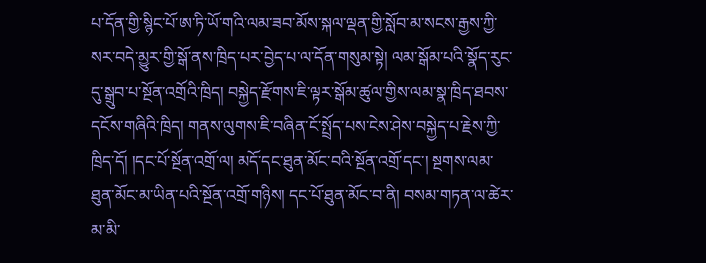པ་དོན་གྱི་སྙིང་པོ་ཨ་ཏི་ཡོ་གའི་ལམ་ཟབ་མོས་སྐལ་ལྡན་གྱི་སློབ་མ་སངས་རྒྱས་ཀྱི་སར་བདེ་མྱུར་གྱི་སྒོ་ནས་ཁྲིད་པར་བྱེད་པ་ལ་དོན་གསུམ་སྟེ། ལམ་སྒོམ་པའི་སྣོད་རུང་དུ་སྒྲུབ་པ་སྔོན་འགྲོའི་ཁྲིད། བསྐྱེད་རྫོགས་ཇི་ལྟར་སྒོམ་ཚུལ་གྱིས་ལམ་སྣ་ཁྲིད་ཐབས་དངོས་གཞིའི་ཁྲིད། གནས་ལུགས་ཇི་བཞིན་ངོ་སྤྲོད་པས་ངེས་ཤེས་བསྐྱེད་པ་རྗེས་ཀྱི་ཁྲིད་དོ། །དང་པོ་སྔོན་འགྲོ་ལ། མདོ་དང་ཐུན་མོང་བའི་སྔོན་འགྲོ་དང་། སྔགས་ལམ་ཐུན་མོང་མ་ཡིན་པའི་སྔོན་འགྲོ་གཉིས། དང་པོ་ཐུན་མོང་བ་ནི། བསམ་གཏན་ལ་ཚེར་མ་མི་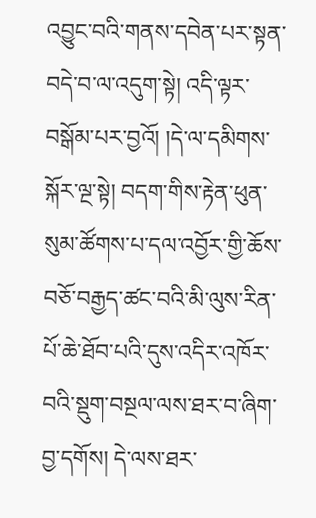འབྱུང་བའི་གནས་དབེན་པར་སྟན་བདེ་བ་ལ་འདུག་སྟེ། འདི་ལྟར་བསྒོམ་པར་བྱའོ། །དེ་ལ་དམིགས་སྐོར་ལྔ་སྟེ། བདག་གིས་རྟེན་ཕུན་སུམ་ཚོགས་པ་དལ་འབྱོར་གྱི་ཆོས་བཅོ་བརྒྱད་ཚང་བའི་མི་ལུས་རིན་པོ་ཆེ་ཐོབ་པའི་དུས་འདིར་འཁོར་བའི་སྡུག་བསྔལ་ལས་ཐར་བ་ཞིག་བྱ་དགོས། དེ་ལས་ཐར་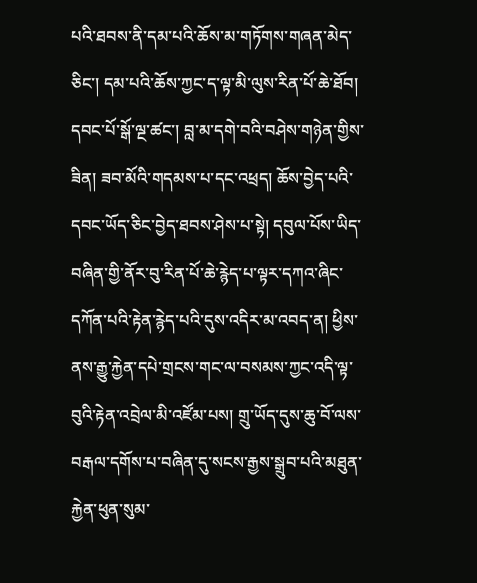པའི་ཐབས་ནི་དམ་པའི་ཆོས་མ་གཏོགས་གཞན་མེད་ཅིང་། དམ་པའི་ཆོས་ཀྱང་ད་ལྟ་མི་ལུས་རིན་པོ་ཆེ་ཐོབ། དབང་པོ་སྒོ་ལྔ་ཚང་། བླ་མ་དགེ་བའི་བཤེས་གཉེན་གྱིས་ཟིན། ཟབ་མོའི་གདམས་པ་དང་འཕྲད། ཆོས་བྱེད་པའི་དབང་ཡོད་ཅིང་བྱེད་ཐབས་ཤེས་པ་སྟེ། དབུལ་པོས་ཡིད་བཞིན་གྱི་ནོར་བུ་རིན་པོ་ཆེ་རྙེད་པ་ལྟར་དཀའ་ཞིང་དཀོན་པའི་རྟེན་རྙེད་པའི་དུས་འདིར་མ་འབད་ན། ཕྱིས་ནས་རྒྱུ་རྐྱེན་དཔེ་གྲངས་གང་ལ་བསམས་ཀྱང་འདི་ལྟ་བུའི་རྟེན་འབྲེལ་མི་འཛོམ་པས། གྲུ་ཡོད་དུས་ཆུ་བོ་ལས་བརྒལ་དགོས་པ་བཞིན་དུ་སངས་རྒྱས་སྒྲུབ་པའི་མཐུན་རྐྱེན་ཕུན་སུམ་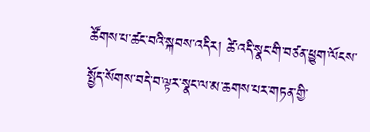ཚོགས་པ་ཚང་བའི་སྐབས་འདིར། ཚེ་འདི་སྣང་གི་བཙན་ཕྱུག་ལོངས་སྤྱོད་སོགས་བདེ་བ་ལྟར་སྣང་ལ་མ་ཆགས་པར་གཏན་གྱི་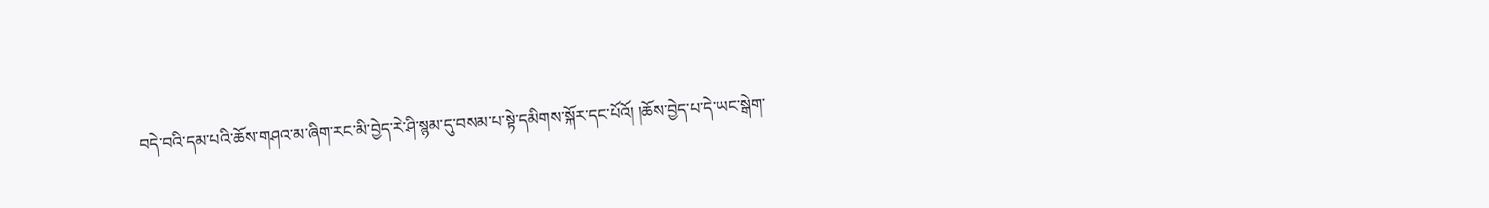བདེ་བའི་དམ་པའི་ཆོས་གཤའ་མ་ཞིག་རང་མི་བྱེད་རེ་ཤི་སྙམ་དུ་བསམ་པ་སྟེ་དམིགས་སྐོར་དང་པོའོ། །ཆོས་བྱེད་པ་དེ་ཡང་སྒེག་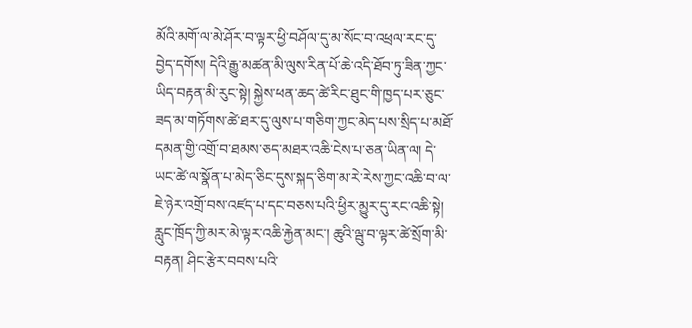མོའི་མགོ་ལ་མེ་ཤོར་བ་ལྟར་ཕྱི་བཤོལ་དུ་མ་སོང་བ་འཕྲལ་རང་དུ་བྱེད་དགོས། དེའི་རྒྱུ་མཚན་མི་ལུས་རིན་པོ་ཆེ་འདི་ཐོབ་ཏུ་ཟིན་ཀྱང་ཡིད་བརྟན་མི་རུང་སྟེ། སྐྱེས་ཕན་ཆད་ཚེ་རིང་ཐུང་གི་ཁྱད་པར་ཅུང་ཟད་མ་གཏོགས་ཚེ་ཐར་དུ་ལུས་པ་གཅིག་ཀྱང་མེད་པས་སྲིད་པ་མཐོ་དམན་གྱི་འགྲོ་བ་ཐམས་ཅད་མཐར་འཆི་ངེས་པ་ཅན་ཡིན་ལ། དེ་ཡང་ཚེ་ལ་སྣོན་པ་མེད་ཅིང་དུས་སྐད་ཅིག་མ་རེ་རེས་ཀྱང་འཆི་བ་ལ་ཇེ་ཉེར་འགྲོ་བས་འཛད་པ་དང་བཅས་པའི་ཕྱིར་མྱུར་དུ་རང་འཆི་སྟེ། རླུང་ཁྲོད་ཀྱི་མར་མེ་ལྟར་འཆི་རྐྱེན་མང་། ཆུའི་ལྦུ་བ་ལྟར་ཚེ་སྲོག་མི་བརྟན། ཤིང་རྩེར་བབས་པའི་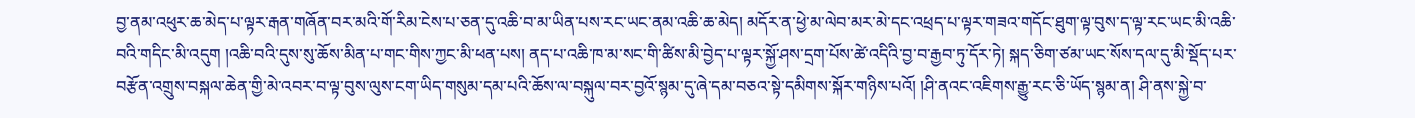བྱ་ནམ་འཕུར་ཆ་མེད་པ་ལྟར་རྒན་གཞོན་བར་མའི་གོ་རིམ་ངེས་པ་ཅན་དུ་འཆི་བ་མ་ཡིན་པས་རང་ཡང་ནམ་འཆི་ཆ་མེད། མདོར་ན་ཕྱེ་མ་ལེབ་མར་མེ་དང་འཕྲད་པ་ལྟར་གཟའ་གདོང་ཐུག་ལྟ་བུས་ད་ལྟ་རང་ཡང་མི་འཆི་བའི་གདིང་མི་འདུག །འཆི་བའི་དུས་སུ་ཆོས་མིན་པ་གང་གིས་ཀྱང་མི་ཕན་པས། ནད་པ་འཆི་ཁ་མ་སང་གི་ཚིས་མི་བྱེད་པ་ལྟར་སྐྱོ་ཤས་དྲག་པོས་ཚེ་འདིའི་བྱ་བ་རྒྱབ་ཏུ་དོར་ཏེ། སྐད་ཅིག་ཙམ་ཡང་སོས་དལ་དུ་མི་སྡོད་པར་བརྩོན་འགྲུས་བསྐལ་ཆེན་གྱི་མེ་འབར་བ་ལྟ་བུས་ལུས་ངག་ཡིད་གསུམ་དམ་པའི་ཆོས་ལ་བསྐུལ་བར་བྱའོ་སྙམ་དུ་ཞེ་དམ་བཅའ་སྟེ་དམིགས་སྐོར་གཉིས་པའོ། །ཤི་ནའང་འཇིགས་རྒྱུ་རང་ཅི་ཡོད་སྙམ་ན། ཤི་ནས་སྐྱེ་བ་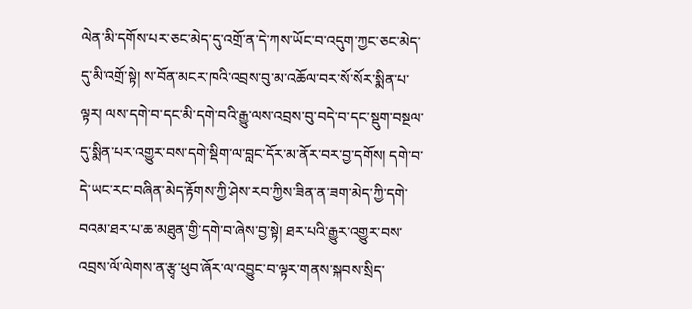ལེན་མི་དགོས་པར་ཅང་མེད་དུ་འགྲོ་ན་དེ་ཀས་ཡོང་བ་འདུག་ཀྱང་ཅང་མེད་དུ་མི་འགྲོ་སྟེ། ས་བོན་མངར་ཁའི་འབྲས་བུ་མ་འཆོལ་བར་སོ་སོར་སྨིན་པ་ལྟར། ལས་དགེ་བ་དང་མི་དགེ་བའི་རྒྱུ་ལས་འབྲས་བུ་བདེ་བ་དང་སྡུག་བསྔལ་དུ་སྨིན་པར་འགྱུར་བས་དགེ་སྡིག་ལ་བླང་དོར་མ་ནོར་བར་བྱ་དགོས། དགེ་བ་དེ་ཡང་རང་བཞིན་མེད་རྟོགས་ཀྱི་ཤེས་རབ་ཀྱིས་ཟིན་ན་ཟག་མེད་ཀྱི་དགེ་བའམ་ཐར་པ་ཆ་མཐུན་གྱི་དགེ་བ་ཞེས་བྱ་སྟེ། ཐར་པའི་རྒྱུར་འགྱུར་བས་འབྲས་ལོ་ལེགས་ན་རྩྭ་ཕུབ་ཞོར་ལ་འབྱུང་བ་ལྟར་གནས་སྐབས་སྲིད་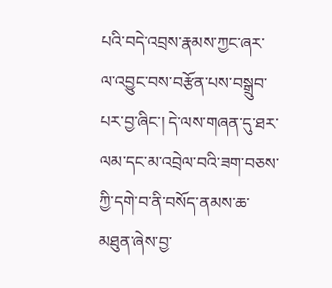པའི་བདེ་འབྲས་རྣམས་ཀྱང་ཞར་ལ་འབྱུང་བས་བརྩོན་པས་བསྒྲུབ་པར་བྱ་ཞིང་། དེ་ལས་གཞན་དུ་ཐར་ལམ་དང་མ་འབྲེལ་བའི་ཟག་བཅས་ཀྱི་དགེ་བ་ནི་བསོད་ནམས་ཆ་མཐུན་ཞེས་བྱ་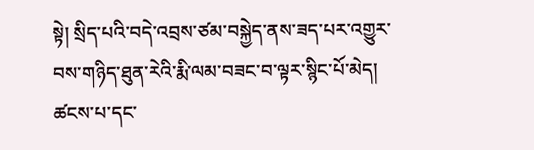སྟེ། སྲིད་པའི་བདེ་འབྲས་ཙམ་བསྐྱེད་ནས་ཟད་པར་འགྱུར་བས་གཉིད་ཐུན་རེའི་རྨི་ལམ་བཟང་བ་ལྟར་སྙིང་པོ་མེད། ཚངས་པ་དང་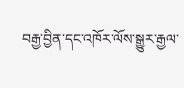བརྒྱ་བྱིན་དང་འཁོར་ལོས་སྒྱུར་རྒྱལ་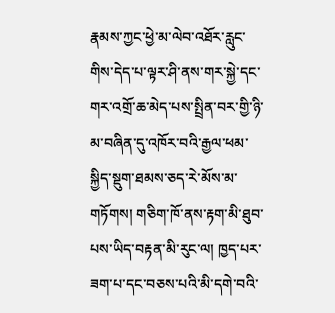རྣམས་ཀྱང་ཕྱེ་མ་ལེབ་འཐོར་རླུང་གིས་དེད་པ་ལྟར་ཤི་ནས་གར་སྐྱེ་དང་གར་འགྲོ་ཆ་མེད་པས་སྤྲིན་བར་གྱི་ཉི་མ་བཞིན་དུ་འཁོར་བའི་རྒྱལ་ཕམ་སྐྱིད་སྡུག་ཐམས་ཅད་རེ་མོས་མ་གཏོགས། གཅིག་ཁོ་ནས་རྟག་མི་ཐུབ་པས་ཡིད་བརྟན་མི་རུང་ལ། ཁྱད་པར་ཟག་པ་དང་བཅས་པའི་མི་དགེ་བའི་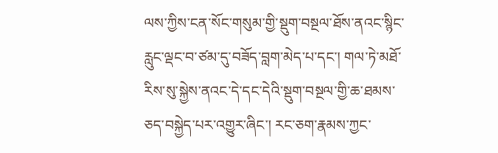ལས་ཀྱིས་ངན་སོང་གསུམ་གྱི་སྡུག་བསྔལ་ཐོས་ནའང་སྙིང་རླུང་ལྡང་བ་ཙམ་དུ་བཟོད་བླག་མེད་པ་དང་། གལ་ཏེ་མཐོ་རིས་སུ་སྐྱེས་ནའང་དེ་དང་དེའི་སྡུག་བསྔལ་གྱི་ཆ་ཐམས་ཅད་བསྐྱེད་པར་འགྱུར་ཞིང་། རང་ཅག་རྣམས་ཀྱང་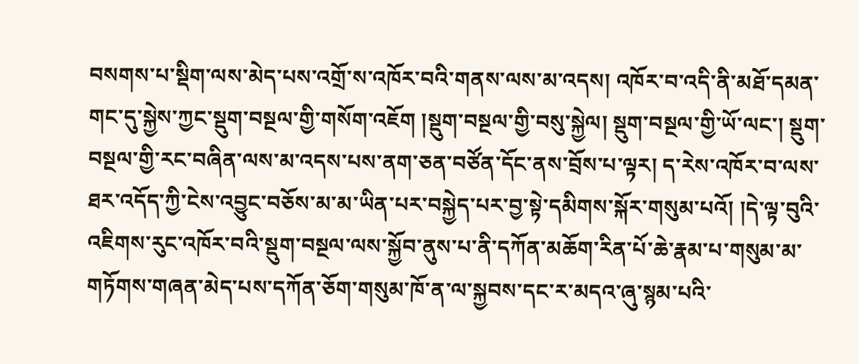བསགས་པ་སྡིག་ལས་མེད་པས་འགྲོ་ས་འཁོར་བའི་གནས་ལས་མ་འདས། འཁོར་བ་འདི་ནི་མཐོ་དམན་གང་དུ་སྐྱེས་ཀྱང་སྡུག་བསྔལ་གྱི་གསོག་འཇོག །སྡུག་བསྔལ་གྱི་བསུ་སྐྱེལ། སྡུག་བསྔལ་གྱི་ཡོ་ལང་། སྡུག་བསྔལ་གྱི་རང་བཞིན་ལས་མ་འདས་པས་ནག་ཅན་བཙོན་དོང་ནས་བྲོས་པ་ལྟར། ད་རེས་འཁོར་བ་ལས་ཐར་འདོད་ཀྱི་ངེས་འབྱུང་བཅོས་མ་མ་ཡིན་པར་བསྐྱེད་པར་བྱ་སྟེ་དམིགས་སྐོར་གསུམ་པའོ། །དེ་ལྟ་བུའི་འཇིགས་རུང་འཁོར་བའི་སྡུག་བསྔལ་ལས་སྐྱོབ་ནུས་པ་ནི་དཀོན་མཆོག་རིན་པོ་ཆེ་རྣམ་པ་གསུམ་མ་གཏོགས་གཞན་མེད་པས་དཀོན་ཅོག་གསུམ་ཁོ་ན་ལ་སྐྱབས་དང་ར་མདའ་ཞུ་སྙམ་པའི་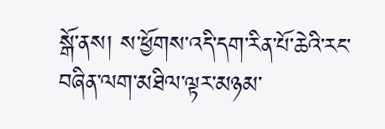སྒོ་ནས། ས་ཕྱོགས་འདི་དག་རིན་པོ་ཆེའི་རང་བཞིན་ལག་མཐིལ་ལྟར་མཉམ་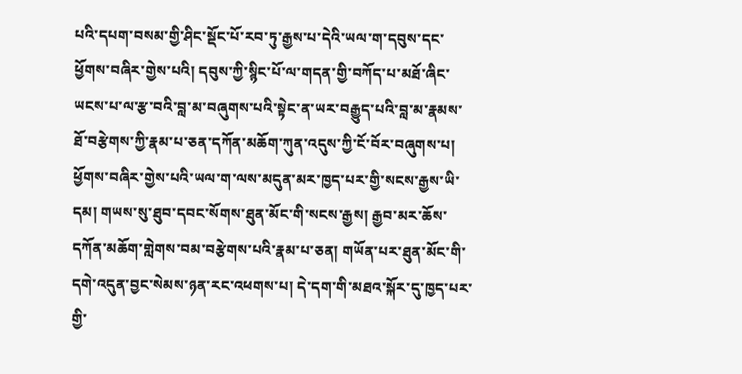པའི་དཔག་བསམ་གྱི་ཤིང་སྡོང་པོ་རབ་ཏུ་རྒྱས་པ་དེའི་ཡལ་ག་དབུས་དང་ཕྱོགས་བཞིར་གྱེས་པའི། དབུས་ཀྱི་སྙིང་པོ་ལ་གདན་གྱི་བཀོད་པ་མཐོ་ཞིང་ཡངས་པ་ལ་རྩ་བའི་བླ་མ་བཞུགས་པའི་སྟེང་ན་ཡར་བརྒྱུད་པའི་བླ་མ་རྣམས་ཐོ་བརྩེགས་ཀྱི་རྣམ་པ་ཅན་དཀོན་མཆོག་ཀུན་འདུས་ཀྱི་ངོ་བོར་བཞུགས་པ། ཕྱོགས་བཞིར་གྱེས་པའི་ཡལ་ག་ལས་མདུན་མར་ཁྱད་པར་གྱི་སངས་རྒྱས་ཡི་དམ། གཡས་སུ་ཐུབ་དབང་སོགས་ཐུན་མོང་གི་སངས་རྒྱས། རྒྱབ་མར་ཆོས་དཀོན་མཆོག་གླེགས་བམ་བརྩེགས་པའི་རྣམ་པ་ཅན། གཡོན་པར་ཐུན་མོང་གི་དགེ་འདུན་བྱང་སེམས་ཉན་རང་འཕགས་པ། དེ་དག་གི་མཐའ་སྐོར་དུ་ཁྱད་པར་གྱི་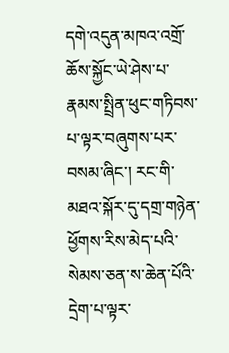དགེ་འདུན་མཁའ་འགྲོ་ཆོས་སྐྱོང་ཡེ་ཤེས་པ་རྣམས་སྤྲིན་ཕུང་གཏིབས་པ་ལྟར་བཞུགས་པར་བསམ་ཞིང་། རང་གི་མཐའ་སྐོར་དུ་དགྲ་གཉེན་ཕྱོགས་རིས་མེད་པའི་སེམས་ཅན་ས་ཆེན་པོའི་དྲེག་པ་ལྟར་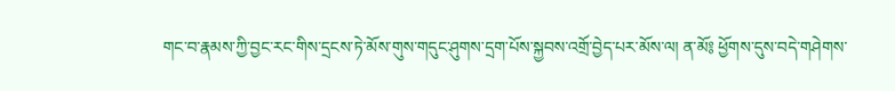གང་བ་རྣམས་ཀྱི་བྱང་རང་གིས་དྲངས་ཏེ་མོས་གུས་གདུང་ཤུགས་དྲག་པོས་སྐྱབས་འགྲོ་བྱེད་པར་མོས་ལ། ན་མོ༔ ཕྱོགས་དུས་བདེ་གཤེགས་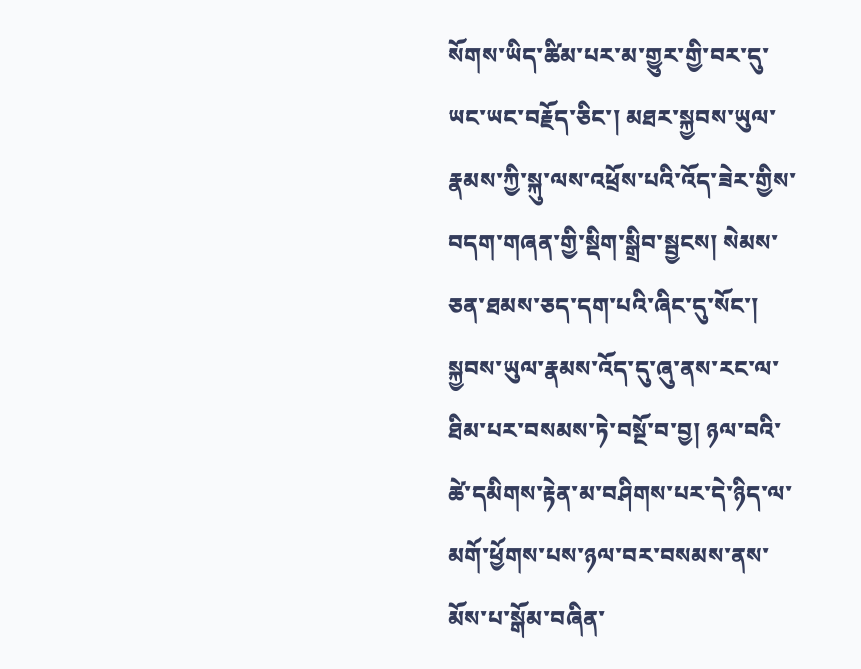སོགས་ཡིད་ཚིམ་པར་མ་གྱུར་གྱི་བར་དུ་ཡང་ཡང་བརྗོད་ཅིང་། མཐར་སྐྱབས་ཡུལ་རྣམས་ཀྱི་སྐུ་ལས་འཕྲོས་པའི་འོད་ཟེར་གྱིས་བདག་གཞན་གྱི་སྡིག་སྒྲིབ་སྦྱངས། སེམས་ཅན་ཐམས་ཅད་དག་པའི་ཞིང་དུ་སོང་། སྐྱབས་ཡུལ་རྣམས་འོད་དུ་ཞུ་ནས་རང་ལ་ཐིམ་པར་བསམས་ཏེ་བསྔོ་བ་བྱ། ཉལ་བའི་ཚེ་དམིགས་རྟེན་མ་བཤིགས་པར་དེ་ཉིད་ལ་མགོ་ཕྱོགས་པས་ཉལ་བར་བསམས་ནས་མོས་པ་སྒོམ་བཞིན་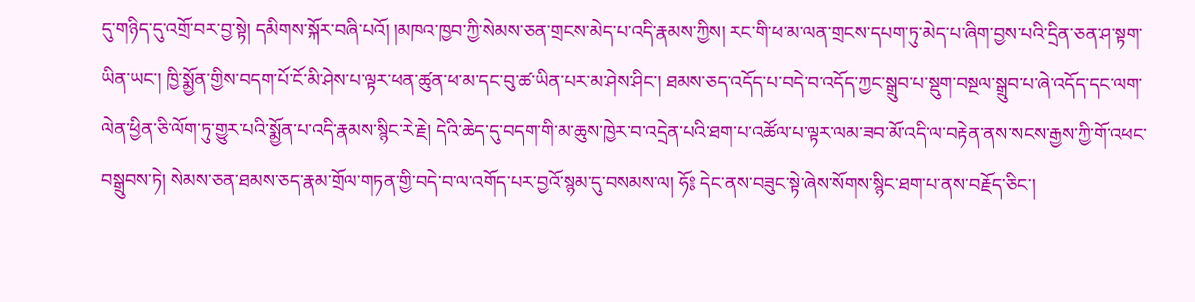དུ་གཉིད་དུ་འགྲོ་བར་བྱ་སྟེ། དམིགས་སྐོར་བཞི་པའོ། །མཁའ་ཁྱབ་ཀྱི་སེམས་ཅན་གྲངས་མེད་པ་འདི་རྣམས་ཀྱིས། རང་གི་ཕ་མ་ལན་གྲངས་དཔག་ཏུ་མེད་པ་ཞིག་བྱས་པའི་དྲིན་ཅན་ཤ་སྟག་ཡིན་ཡང་། ཁྱི་སྨྱོན་གྱིས་བདག་པོ་ངོ་མི་ཤེས་པ་ལྟར་ཕན་ཚུན་ཕ་མ་དང་བུ་ཚ་ཡིན་པར་མ་ཤེས་ཤིང་། ཐམས་ཅད་འདོད་པ་བདེ་བ་འདོད་ཀྱང་སྒྲུབ་པ་སྡུག་བསྔལ་སྒྲུབ་པ་ཞེ་འདོད་དང་ལག་ལེན་ཕྱིན་ཅི་ལོག་ཏུ་གྱུར་པའི་སྨྱོན་པ་འདི་རྣམས་སྙིང་རེ་རྗེ། དེའི་ཆེད་དུ་བདག་གི་མ་ཆུས་ཁྱེར་བ་འདྲེན་པའི་ཐག་པ་འཚོལ་པ་ལྟར་ལམ་ཟབ་མོ་འདི་ལ་བརྟེན་ནས་སངས་རྒྱས་ཀྱི་གོ་འཕང་བསྒྲུབས་ཏེ། སེམས་ཅན་ཐམས་ཅད་རྣམ་གྲོལ་གཏན་གྱི་བདེ་བ་ལ་འགོད་པར་བྱའོ་སྙམ་དུ་བསམས་ལ། ཧོ༔ དེང་ནས་བཟུང་སྟེ་ཞེས་སོགས་སྙིང་ཐག་པ་ནས་བརྗོད་ཅིང་།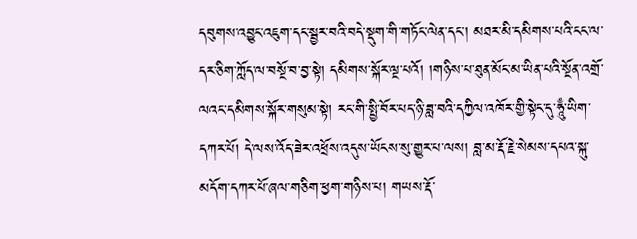དབུགས་འབྱུང་འཇུག་དང་སྦྱར་བའི་བདེ་སྡུག་གི་གཏོང་ལེན་དང་། མཐར་མི་དམིགས་པའི་ངང་ལ་དར་ཅིག་ཀློད་ལ་བསྔོ་བ་བྱ་སྟེ། དམིགས་སྐོར་ལྔ་པའོ། །གཉིས་པ་ཐུན་མོང་མ་ཡིན་པའི་སྔོན་འགྲོ་ལའང་དམིགས་སྐོར་གསུམ་སྟེ། རང་གི་སྤྱི་བོར་པད་ཉི་ཟླ་བའི་དཀྱིལ་འཁོར་གྱི་སྟེང་དུ་ཧཱུྃ་ཡིག་དཀར་པོ། དེ་ལས་འོད་ཟེར་འཕྲོས་འདུས་ཡོངས་སུ་གྱུར་པ་ལས། བླ་མ་རྡོ་རྗེ་སེམས་དཔའ་སྐུ་མདོག་དཀར་པོ་ཞལ་གཅིག་ཕྱག་གཉིས་པ། གཡས་རྡོ་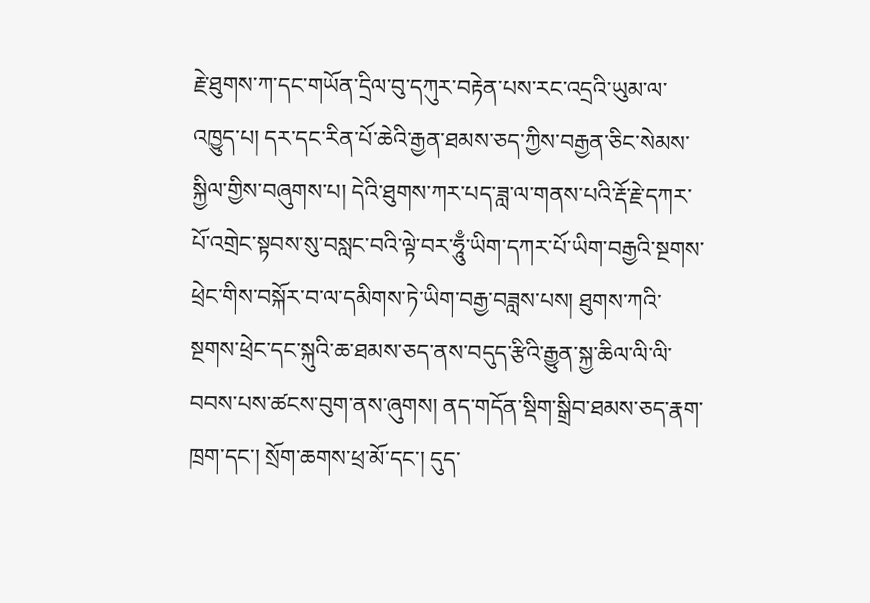རྗེ་ཐུགས་ཀ་དང་གཡོན་དྲིལ་བུ་དཀུར་བརྟེན་པས་རང་འདྲའི་ཡུམ་ལ་འཁྱུད་པ། དར་དང་རིན་པོ་ཆེའི་རྒྱན་ཐམས་ཅད་ཀྱིས་བརྒྱན་ཅིང་སེམས་སྐྱིལ་གྱིས་བཞུགས་པ། དེའི་ཐུགས་ཀར་པད་ཟླ་ལ་གནས་པའི་རྡོ་རྗེ་དཀར་པོ་འགྲེང་སྟབས་སུ་བསླང་བའི་ལྟེ་བར་ཧཱུྃ་ཡིག་དཀར་པོ་ཡིག་བརྒྱའི་སྔགས་ཕྲེང་གིས་བསྐོར་བ་ལ་དམིགས་ཏེ་ཡིག་བརྒྱ་བཟླས་པས། ཐུགས་ཀའི་སྔགས་ཕྲེང་དང་སྐུའི་ཆ་ཐམས་ཅད་ནས་བདུད་རྩིའི་རྒྱུན་སྐྱ་ཆིལ་ལི་ལི་བབས་པས་ཚངས་བུག་ནས་ཞུགས། ནད་གདོན་སྡིག་སྒྲིབ་ཐམས་ཅད་རྣག་ཁྲག་དང་། སྲོག་ཆགས་ཕྲ་མོ་དང་། དུད་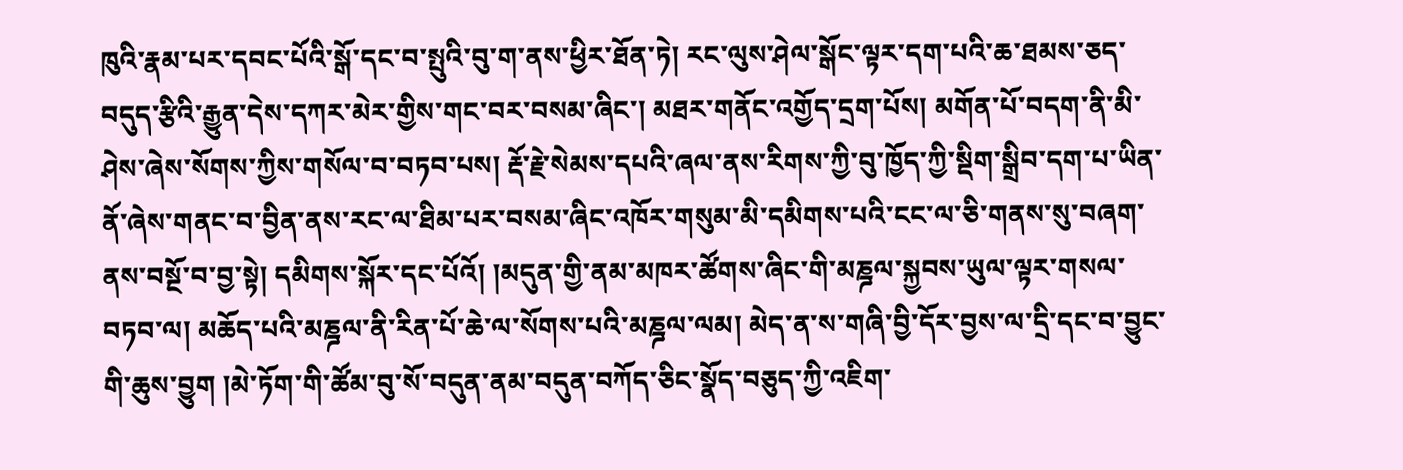ཁུའི་རྣམ་པར་དབང་པོའི་སྒོ་དང་བ་སྤུའི་བུ་ག་ནས་ཕྱིར་ཐོན་ཏེ། རང་ལུས་ཤེལ་སྒོང་ལྟར་དག་པའི་ཆ་ཐམས་ཅད་བདུད་རྩིའི་རྒྱུན་དེས་དཀར་མེར་གྱིས་གང་བར་བསམ་ཞིང་། མཐར་གནོང་འགྱོད་དྲག་པོས། མགོན་པོ་བདག་ནི་མི་ཤེས་ཞེས་སོགས་ཀྱིས་གསོལ་བ་བཏབ་པས། རྡོ་རྗེ་སེམས་དཔའི་ཞལ་ནས་རིགས་ཀྱི་བུ་ཁྱོད་ཀྱི་སྡིག་སྒྲིབ་དག་པ་ཡིན་ནོ་ཞེས་གནང་བ་བྱིན་ནས་རང་ལ་ཐིམ་པར་བསམ་ཞིང་འཁོར་གསུམ་མི་དམིགས་པའི་ངང་ལ་ཅི་གནས་སུ་བཞག་ནས་བསྔོ་བ་བྱ་སྟེ། དམིགས་སྐོར་དང་པོའོ། །མདུན་གྱི་ནམ་མཁར་ཚོགས་ཞིང་གི་མཎྜལ་སྐྱབས་ཡུལ་ལྟར་གསལ་བཏབ་ལ། མཆོད་པའི་མཎྜལ་ནི་རིན་པོ་ཆེ་ལ་སོགས་པའི་མཎྜལ་ལམ། མེད་ན་ས་གཞི་བྱི་དོར་བྱས་ལ་དྲི་དང་བ་བྱུང་གི་ཆུས་བྱུག །མེ་ཏོག་གི་ཚོམ་བུ་སོ་བདུན་ནམ་བདུན་བཀོད་ཅིང་སྣོད་བཅུད་ཀྱི་འཇིག་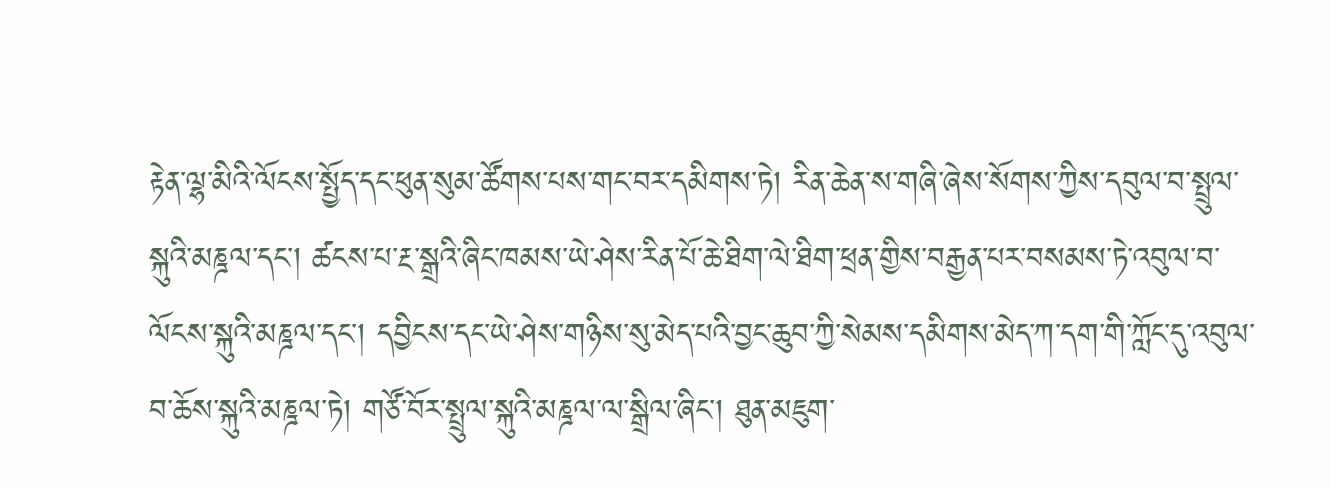རྟེན་ལྷ་མིའི་ལོངས་སྤྱོད་དང་ཕུན་སུམ་ཚོགས་པས་གང་བར་དམིགས་ཏེ། རིན་ཆེན་ས་གཞི་ཞེས་སོགས་ཀྱིས་དབུལ་བ་སྤྲུལ་སྐུའི་མཎྜལ་དང་། ཚངས་པ་རྔ་སྒྲའི་ཞིང་ཁམས་ཡེ་ཤེས་རིན་པོ་ཆེ་ཐིག་ལེ་ཐིག་ཕྲན་གྱིས་བརྒྱན་པར་བསམས་ཏེ་འབུལ་བ་ལོངས་སྐུའི་མཎྜལ་དང་། དབྱིངས་དང་ཡེ་ཤེས་གཉིས་སུ་མེད་པའི་བྱང་ཆུབ་ཀྱི་སེམས་དམིགས་མེད་ཀ་དག་གི་ཀློང་དུ་འབུལ་བ་ཆོས་སྐུའི་མཎྜལ་ཏེ། གཙོ་བོར་སྤྲུལ་སྐུའི་མཎྜལ་ལ་སྒྲིལ་ཞིང་། ཐུན་མཇུག་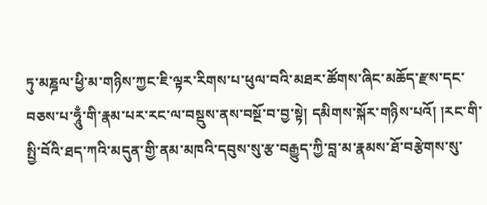ཏུ་མཎྜལ་ཕྱི་མ་གཉིས་ཀྱང་ཇི་ལྟར་རིགས་པ་ཕུལ་བའི་མཐར་ཚོགས་ཞིང་མཆོད་རྫས་དང་བཅས་པ་ཧཱུྃ་གི་རྣམ་པར་རང་ལ་བསྡུས་ནས་བསྔོ་བ་བྱ་སྟེ། དམིགས་སྐོར་གཉིས་པའོ། །རང་གི་སྤྱི་བོའི་ཐད་ཀའི་མདུན་གྱི་ནམ་མཁའི་དབུས་སུ་རྩ་བརྒྱུད་ཀྱི་བླ་མ་རྣམས་ཐོ་བརྩེགས་སུ་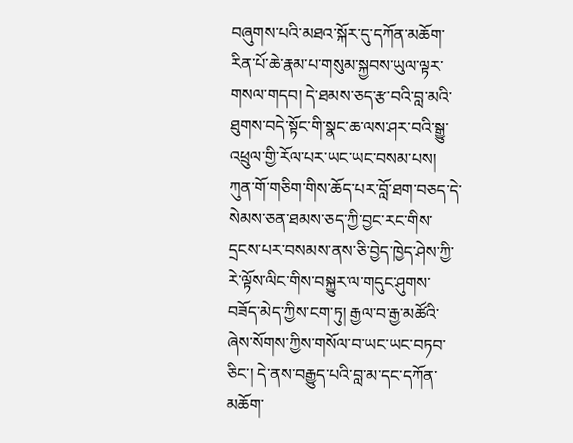བཞུགས་པའི་མཐའ་སྐོར་དུ་དཀོན་མཆོག་རིན་པོ་ཆེ་རྣམ་པ་གསུམ་སྐྱབས་ཡུལ་ལྟར་གསལ་གདབ། དེ་ཐམས་ཅད་རྩ་བའི་བླ་མའི་ཐུགས་བདེ་སྟོང་གི་སྣང་ཆ་ལས་ཤར་བའི་སྒྱུ་འཕྲུལ་གྱི་རོལ་པར་ཡང་ཡང་བསམ་པས། ཀུན་གོ་གཅིག་གིས་ཆོད་པར་བློ་ཐག་བཅད་དེ་སེམས་ཅན་ཐམས་ཅད་ཀྱི་བྱང་རང་གིས་དྲངས་པར་བསམས་ནས་ཅི་བྱེད་ཁྱེད་ཤེས་ཀྱི་རེ་ལྟོས་ལིང་གིས་བསྐྱུར་ལ་གདུང་ཤུགས་བཟོད་མེད་ཀྱིས་ངག་ཏུ། རྒྱལ་བ་རྒྱ་མཚོའི་ཞེས་སོགས་ཀྱིས་གསོལ་བ་ཡང་ཡང་བཏབ་ཅིང་། དེ་ནས་བརྒྱུད་པའི་བླ་མ་དང་དཀོན་མཆོག་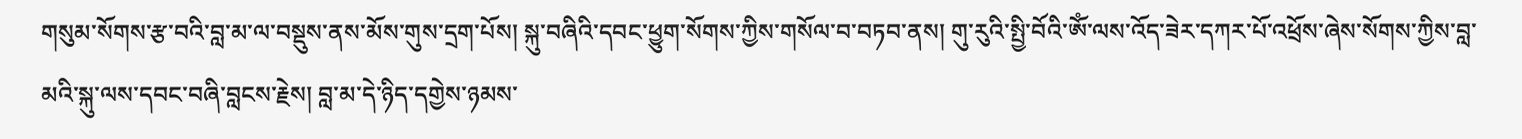གསུམ་སོགས་རྩ་བའི་བླ་མ་ལ་བསྡུས་ནས་མོས་གུས་དྲག་པོས། སྐུ་བཞིའི་དབང་ཕྱུག་སོགས་ཀྱིས་གསོལ་བ་བཏབ་ནས། གུ་རུའི་སྤྱི་བོའི་ཨོཾ་ལས་འོད་ཟེར་དཀར་པོ་འཕྲོས་ཞེས་སོགས་ཀྱིས་བླ་མའི་སྐུ་ལས་དབང་བཞི་བླངས་རྗེས། བླ་མ་དེ་ཉིད་དགྱེས་ཉམས་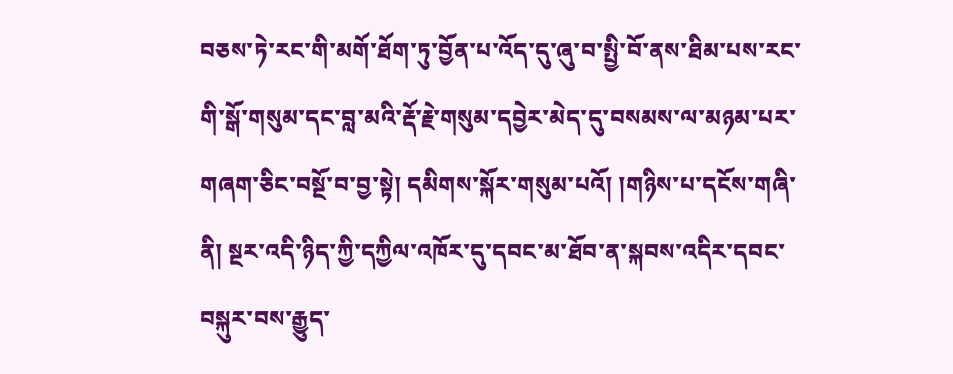བཅས་ཏེ་རང་གི་མགོ་ཐོག་ཏུ་བྱོན་པ་འོད་དུ་ཞུ་བ་སྤྱི་བོ་ནས་ཐིམ་པས་རང་གི་སྒོ་གསུམ་དང་བླ་མའི་རྡོ་རྗེ་གསུམ་དབྱེར་མེད་དུ་བསམས་ལ་མཉམ་པར་གཞག་ཅིང་བསྔོ་བ་བྱ་སྟེ། དམིགས་སྐོར་གསུམ་པའོ། །གཉིས་པ་དངོས་གཞི་ནི། སྔར་འདི་ཉིད་ཀྱི་དཀྱིལ་འཁོར་དུ་དབང་མ་ཐོབ་ན་སྐབས་འདིར་དབང་བསྐུར་བས་རྒྱུད་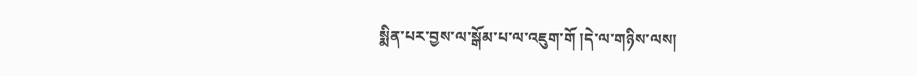སྨིན་པར་བྱས་ལ་སྒོམ་པ་ལ་འཇུག་གོ །དེ་ལ་གཉིས་ལས།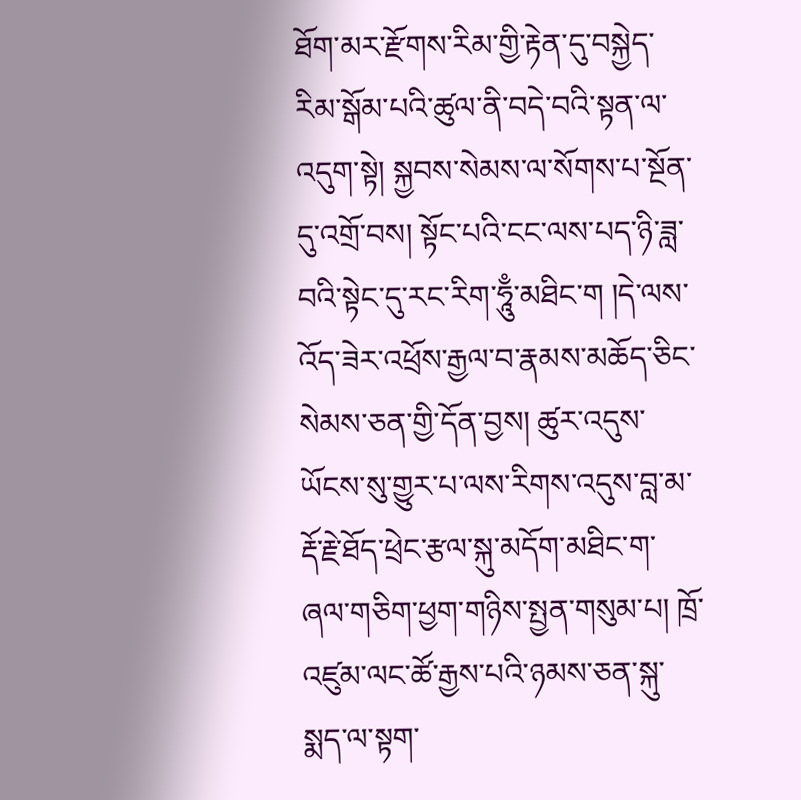ཐོག་མར་རྫོགས་རིམ་གྱི་རྟེན་དུ་བསྐྱེད་རིམ་སྒོམ་པའི་ཚུལ་ནི་བདེ་བའི་སྟན་ལ་འདུག་སྟེ། སྐྱབས་སེམས་ལ་སོགས་པ་སྔོན་དུ་འགྲོ་བས། སྟོང་པའི་ངང་ལས་པད་ཉི་ཟླ་བའི་སྟེང་དུ་རང་རིག་ཧཱུྃ་མཐིང་ག །དེ་ལས་འོད་ཟེར་འཕྲོས་རྒྱལ་བ་རྣམས་མཆོད་ཅིང་སེམས་ཅན་གྱི་དོན་བྱས། ཚུར་འདུས་ཡོངས་སུ་གྱུར་པ་ལས་རིགས་འདུས་བླ་མ་རྡོ་རྗེ་ཐོད་ཕྲེང་རྩལ་སྐུ་མདོག་མཐིང་ག་ཞལ་གཅིག་ཕྱག་གཉིས་སྤྱན་གསུམ་པ། ཁྲོ་འཛུམ་ལང་ཚོ་རྒྱས་པའི་ཉམས་ཅན་སྐུ་སྨད་ལ་སྟག་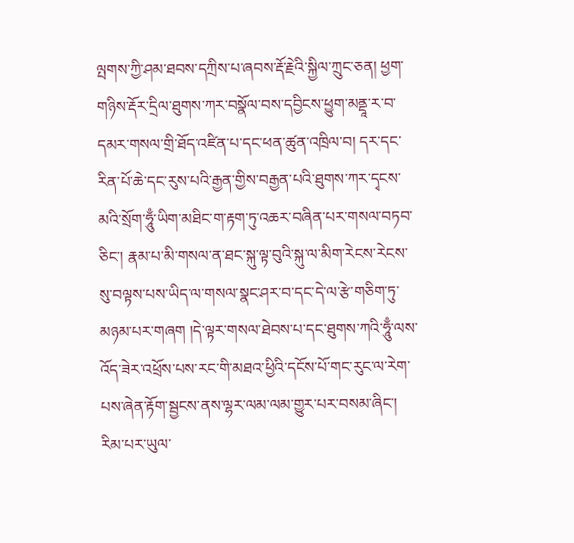ལྤགས་ཀྱི་ཤམ་ཐབས་དཀྲིས་པ་ཞབས་རྡོ་རྗེའི་སྐྱིལ་ཀྲུང་ཅན། ཕྱག་གཉིས་རྡོར་དྲིལ་ཐུགས་ཀར་བསྣོལ་བས་དབྱིངས་ཕྱུག་མནྡཱ་ར་བ་དམར་གསལ་གྲི་ཐོད་འཛིན་པ་དང་ཕན་ཚུན་འཁྲིལ་བ། དར་དང་རིན་པོ་ཆེ་དང་རུས་པའི་རྒྱན་གྱིས་བརྒྱན་པའི་ཐུགས་ཀར་དྭངས་མའི་སྲོག་ཧཱུྃ་ཡིག་མཐིང་ག་རྟག་ཏུ་འཆར་བཞིན་པར་གསལ་བཏབ་ཅིང་། རྣམ་པ་མི་གསལ་ན་ཐང་སྐུ་ལྟ་བུའི་སྐུ་ལ་མིག་རེངས་རེངས་སུ་བལྟས་པས་ཡིད་ལ་གསལ་སྣང་ཤར་བ་དང་དེ་ལ་རྩེ་གཅིག་ཏུ་མཉམ་པར་གཞག །དེ་ལྟར་གསལ་ཐེབས་པ་དང་ཐུགས་ཀའི་ཧཱུྃ་ལས་འོད་ཟེར་འཕྲོས་པས་རང་གི་མཐའ་ཕྱིའི་དངོས་པོ་གང་རུང་ལ་རེག་པས་ཞེན་རྟོག་སྦྱངས་ནས་ལྷར་ལམ་ལམ་གྱུར་པར་བསམ་ཞིང་། རིམ་པར་ཡུལ་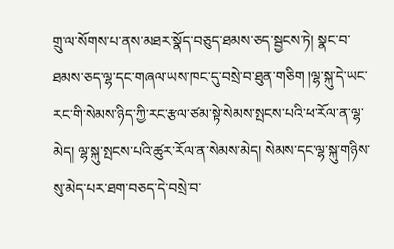གྲུ་ལ་སོགས་པ་ནས་མཐར་སྣོད་བཅུད་ཐམས་ཅད་སྦྱངས་ཏེ། སྣང་བ་ཐམས་ཅད་ལྷ་དང་གཞལ་ཡས་ཁང་དུ་བསྲེ་བ་ཐུན་གཅིག །ལྷ་སྐུ་དེ་ཡང་རང་གི་སེམས་ཉིད་ཀྱི་རང་རྩལ་ཙམ་སྟེ་སེམས་སྤངས་པའི་ཕ་རོལ་ན་ལྷ་མེད། ལྷ་སྐུ་སྤངས་པའི་ཚུར་རོལ་ན་སེམས་མེད། སེམས་དང་ལྷ་སྐུ་གཉིས་སུ་མེད་པར་ཐག་བཅད་དེ་བསྲེ་བ་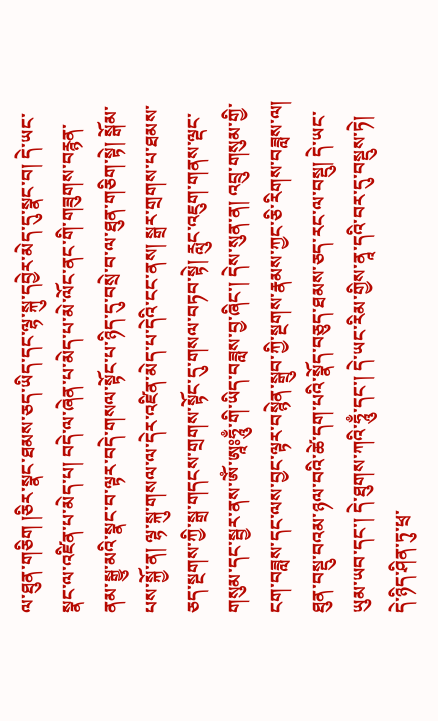ལ་ཐུན་གཅིག །ཅིར་སྣང་ཐམས་ཅད་ཡིད་དང་ལྷ་སྐུ་དབྱེར་མེད་དུ་སྣང་བ། དེ་ཡང་སྣང་ལ་འཛིན་པ་མེད་པ། བདེ་ལ་ཞེན་པ་མེད་པ་མེ་ལོང་ནང་གི་གཟུགས་བརྙན་ནམ་སྒྱུ་མའི་སྣང་བ་ལྟར་བདེ་གསལ་སྟོང་པ་ཉིད་དུ་བསྲེ་བ་ལ་ཐུན་གཅིག་སྟེ། སྒོམ་པས་སྐྱོ་ན། ལྷ་སྐུ་གསལ་ལ་དེར་འཛིན་མེད་པ་དེའི་ངང་ནས། སྒྲར་གྲགས་པ་ཐམས་ཅད་སྔགས་ཀྱི་སྒྲ་གདངས་གྲགས་སྟོང་དུ་གསལ་བཏབ་སྟེ། རླུང་འཇུག་གནས་ལྡང་གསུམ་དང་སྦྱར་ནས་ཨོཾ་ཨཱཿཧཱུྃ་གི་ཡིད་བཟླས་བྱ་ཞིང་། དེས་སུན་ན། འབྲུ་གསུམ་གྱི་ངག་བཟླས་དང་ལས་བྱང་ལྟར་བསྙེན་སྒྲུབ་ཀྱི་སྔགས་རྣམས་ཀྱང་ཅི་རིགས་བཟླས་ལ། ཐུན་བསྡུ་བའམ་ཉལ་བའི་ཚེ་དག་པའི་སྣོད་བཅུད་ཐམས་ཅད་རང་ལ་བསྡུ། དེ་ཡང་ཡུམ་ཡབ་དང་། དེ་ཐུགས་ཀའི་ཧཱུྃ་དང་། དེ་ཡང་རིམ་གྱིས་ནཱ་དའི་བར་དུ་བསྡུས་ཏེ། དེ་ཉིད་ཤིན་ཏུ་ཕྲ་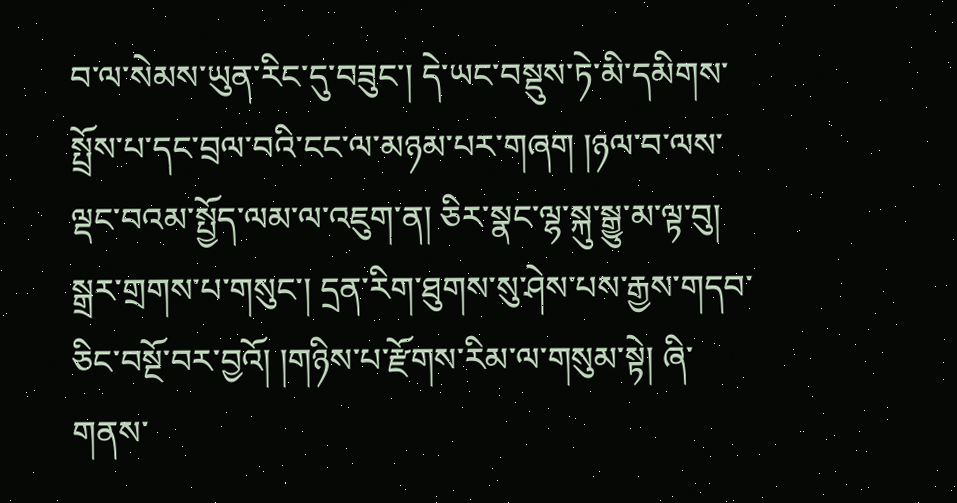བ་ལ་སེམས་ཡུན་རིང་དུ་བཟུང་། དེ་ཡང་བསྡུས་ཏེ་མི་དམིགས་སྤྲོས་པ་དང་བྲལ་བའི་ངང་ལ་མཉམ་པར་གཞག །ཉལ་བ་ལས་ལྡང་བའམ་སྤྱོད་ལམ་ལ་འཇུག་ན། ཅིར་སྣང་ལྷ་སྐུ་སྒྱུ་མ་ལྟ་བུ། སྒྲར་གྲགས་པ་གསུང་། དྲན་རིག་ཐུགས་སུ་ཤེས་པས་རྒྱས་གདབ་ཅིང་བསྔོ་བར་བྱའོ། །གཉིས་པ་རྫོགས་རིམ་ལ་གསུམ་སྟེ། ཞི་གནས་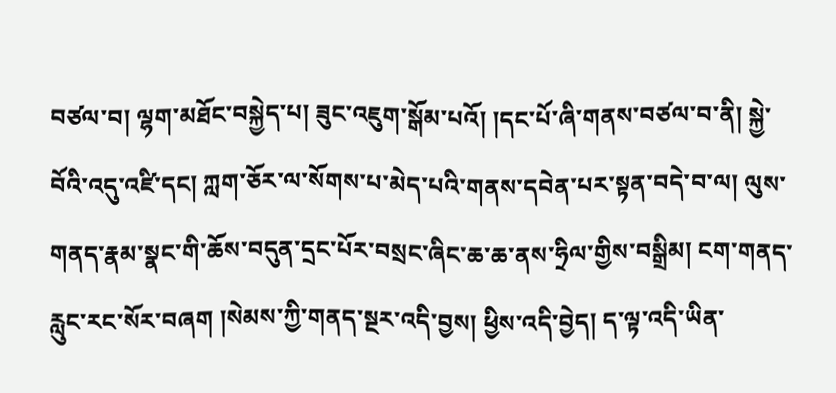བཙལ་བ། ལྷག་མཐོང་བསྐྱེད་པ། ཟུང་འཇུག་སྒོམ་པའོ། །དང་པོ་ཞི་གནས་བཙལ་བ་ནི། སྐྱེ་བོའི་འདུ་འཛི་དང། ཀླག་ཅོར་ལ་སོགས་པ་མེད་པའི་གནས་དབེན་པར་སྟན་བདེ་བ་ལ། ལུས་གནད་རྣམ་སྣང་གི་ཆོས་བདུན་དྲང་པོར་བསྲང་ཞིང་ཆ་ཆ་ནས་ཧྲིལ་གྱིས་བསྒྲིམ། ངག་གནད་རླུང་རང་སོར་བཞག །སེམས་ཀྱི་གནད་སྔར་འདི་བྱས། ཕྱིས་འདི་བྱེད། ད་ལྟ་འདི་ཡིན་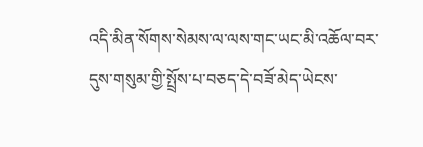འདི་མིན་སོགས་སེམས་ལ་ལས་གང་ཡང་མི་འཆོལ་བར་དུས་གསུམ་གྱི་སྤྲོས་པ་བཅད་དེ་བཟོ་མེད་ཡེངས་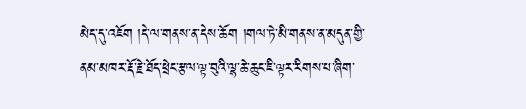མེད་དུ་འཇོག །དེ་ལ་གནས་ན་དེས་ཆོག །གལ་ཏེ་མི་གནས་ན་མདུན་གྱི་ནམ་མཁར་རྡོ་རྗེ་ཐོད་ཕྲེང་རྩལ་ལྟ་བུའི་ལྷ་ཆེ་ཆུང་ཇི་ལྟར་རིགས་པ་ཞིག་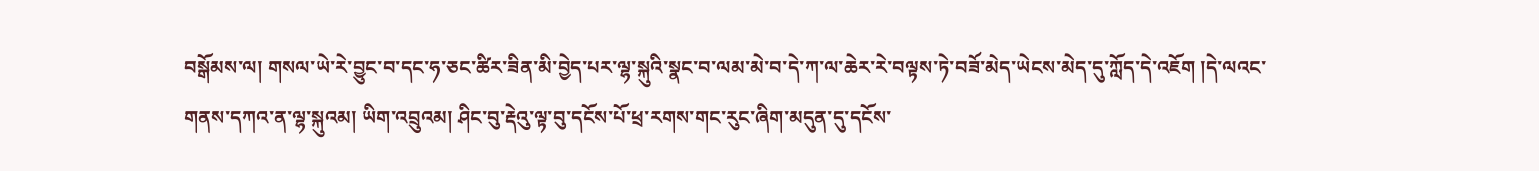བསྒོམས་ལ། གསལ་ཡེ་རེ་བྱུང་བ་དང་ཧ་ཅང་ཚིར་ཟིན་མི་བྱེད་པར་ལྷ་སྐུའི་སྣང་བ་ལམ་མེ་བ་དེ་ཀ་ལ་ཆེར་རེ་བལྟས་ཏེ་བཟོ་མེད་ཡེངས་མེད་དུ་ཀློད་དེ་འཇོག །དེ་ལའང་གནས་དཀའ་ན་ལྷ་སྐུའམ། ཡིག་འབྲུའམ། ཤིང་བུ་རྡེའུ་ལྟ་བུ་དངོས་པོ་ཕྲ་རགས་གང་རུང་ཞིག་མདུན་དུ་དངོས་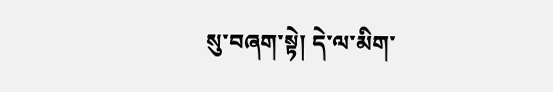སུ་བཞག་སྟེ། དེ་ལ་མིག་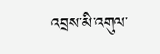འབྲས་མི་འགུལ་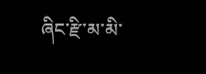ཞིང་རྫི་མ་མི་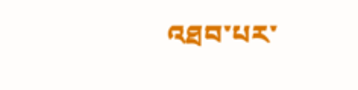འཐབ་པར་